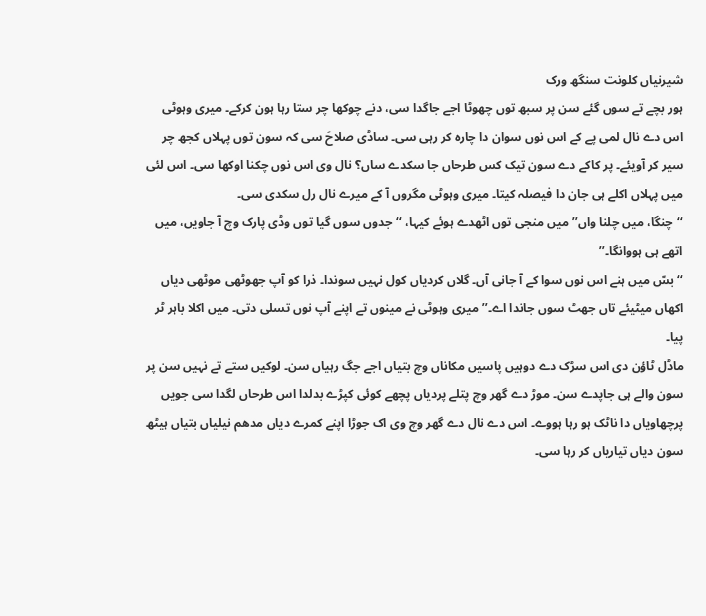شیرنیاں کلونت سنگھ ورک
ہور بچے تے سوں گئے سن پر سبھ توں چھوٹا اجے جاگدا سی، دنے چوکھا چر ستا رہا ہون کرکے۔ میری وہوٹی اس دے نال لمی پے کے اس نوں سوان دا چارہ کر رہی سی۔ ساڈی صلاحَ سی کہ سون توں پہلاں کجھ چر سیر کر آویئے۔ پر کاکے دے سون تیک کس طرحاں جا سکدے ساں؟ نال وی اس نوں چکنا اوکھا سی۔ اس لئی میں پہلاں اکلے ہی جان دا فیصلہ کیتا۔ میری وہوٹی مگروں آ کے میرے نال رل سکدی سی۔
‘‘چنگا، میں چلنا واں’’ میں منجی توں اٹھدے ہوئے کیہا، ‘‘جدوں سوں گیا توں وڈی پارک وچ آ جاویں، میں اتھے ہی ہووانگا۔’’
‘‘بسّ میں ہنے اس نوں سوا کے آ جانی آں۔ گلاں کردیاں کول نہیں سوندا۔ ذرا کو آپ جھوٹھی موٹھی دیاں اکھاں میٹیئے تاں جھٹ سوں جاندا اے۔’’ میری وہوٹی نے مینوں تے اپنے آپ نوں تسلی دتی۔ میں اکلا باہر ٹر پیا۔
ماڈل ٹاؤن دی اس سڑک دے دوہیں پاسیں مکاناں وچ بتیاں اجے جگ رہیاں سن۔ لوکیں ستے تے نہیں سن پر سون والے ہی جاپدے سن۔ موڑ دے گھر وچ پتلے پردیاں پچھے کوئی کپڑے بدلدا اس طرحاں لگدا سی جویں پرچھاویاں دا ناٹک ہو رہا ہووے۔ اس دے نال دے گھر وچ وی اک جوڑا اپنے کمرے دیاں مدھم نیلیاں بتیاں ہیٹھ سون دیاں تیاریاں کر رہا سی۔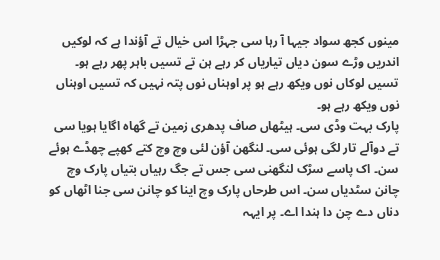مینوں کجھ سواد جیہا آ رہا سی جہڑا اس خیال تے آؤندا ہے کہ لوکیں اندریں وڑے سون دیاں تیاریاں کر رہے ہن تے تسیں باہر پھر رہے ہو۔ تسیں لوکاں نوں ویکھ رہے ہو پر اوہناں نوں پتہ نہیں کہ تسیں اوہناں نوں ویکھ رہے ہو۔
پارک بہت وڈی سی۔ ہیٹھاں صاف پدھری زمین تے گھاہ اگایا ہویا سی تے دوآلے تار لگی ہوئی سی۔ لنگھن آؤن لئی وچ وچ کتے کھپے چھڈے ہوئے سن۔ اک پاسے سڑک لنگھنی سی جس تے جگ رہیاں بتیاں پارک وچ چانن سٹدیاں سن۔ اس طرحاں پارک وچ اینا کو چانن سی جنا اٹھاں کو دناں دے چن دا ہندا اے۔ پر ایہہ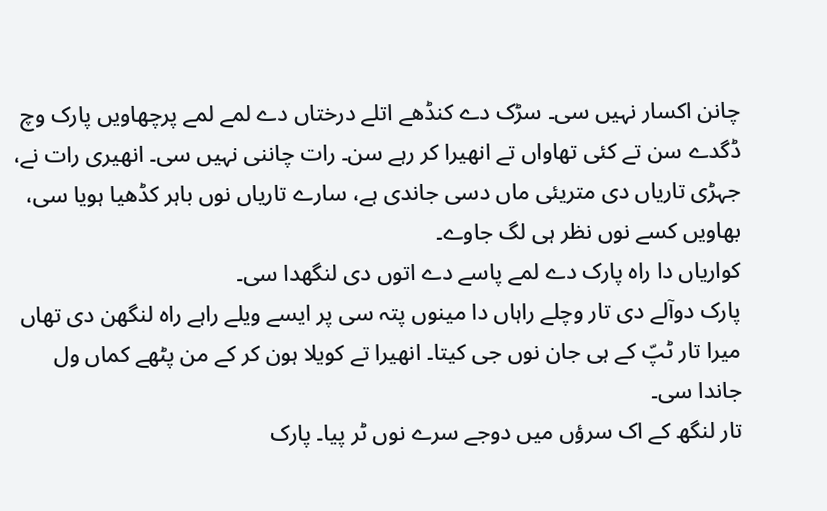چانن اکسار نہیں سی۔ سڑک دے کنڈھے اتلے درختاں دے لمے لمے پرچھاویں پارک وچ ڈگدے سن تے کئی تھاواں تے انھیرا کر رہے سن۔ رات چاننی نہیں سی۔ انھیری رات نے، جہڑی تاریاں دی متریئی ماں دسی جاندی ہے، سارے تاریاں نوں باہر کڈھیا ہویا سی، بھاویں کسے نوں نظر ہی لگ جاوے۔
کواریاں دا راہ پارک دے لمے پاسے دے اتوں دی لنگھدا سی۔
پارک دوآلے دی تار وچلے راہاں دا مینوں پتہ سی پر ایسے ویلے راہے راہ لنگھن دی تھاں میرا تار ٹپّ کے ہی جان نوں جی کیتا۔ انھیرا تے کویلا ہون کر کے من پٹھے کماں ول جاندا سی۔
تار لنگھ کے اک سرؤں میں دوجے سرے نوں ٹر پیا۔ پارک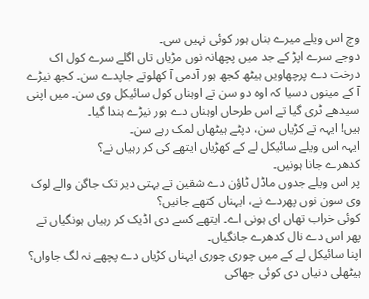وچ اس ویلے میرے بناں ہور کوئی نہیں سی۔
دوجے سرے اپڑ کے جد میں پچھانہ نوں مڑیاں تاں اگلے سرے کول اک درخت دے پرچھاویں ہیٹھ کجھ ہور آدمی آ کھلوتے جاپدے سن۔ کجھ نیڑے آ کے مینوں دسیا کہ اوہ دو سن تے اوہناں کول سائیکل وی سن۔ میں اپنی سیدھے ٹری گیا تے اس طرحاں اوہناں دے ہور نیڑے ہندا گیا۔
ہیں! ایہہ تے کڑیاں سن، دپٹے ہیٹھاں لمک رہے سن۔
ایہہ اس ویلے سائیکل لے کے کھڑیاں ایتھے کی کر رہیاں نے؟
کدھرے جانا ہونیں۔
پر اس ویلے جدوں ماڈل ٹاؤن دے شقین تے بہتی دیر تک جاگن والے لوک وی سون نوں پھردے نے، ایہناں کتھے جانیں؟
کوئی خراب تھاں ای ہونی اے۔ ایتھے کسے دی اڈیک کر رہیاں ہونگیاں تے پھر اس دے نال کدھرے جانگیاں۔
اپنا سائیکل لے کے میں چوری چوری ایہناں کڑیاں دے پچھے نہ لگ جاواں؟ ہیٹھلی دنیاں دی کوئی جھاکی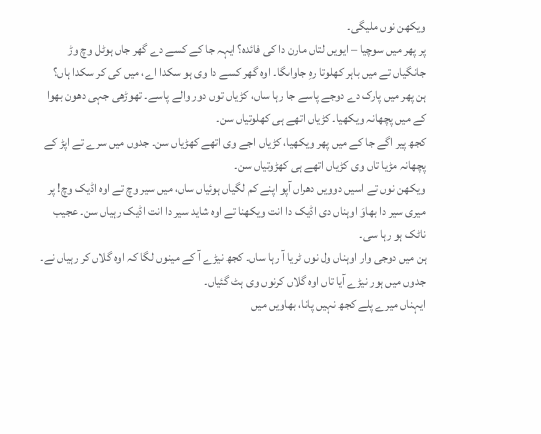ویکھن نوں ملیگی۔
پر پھر میں سوچیا – ایویں لتاں مارن دا کی فائدہ؟ ایہہ جا کے کسے دے گھر جاں ہوٹل وچ وڑ جانگیاں تے میں باہر کھلوتا رہِ جاواںگا۔ اوہ گھر کسے دا وی ہو سکدا اے، میں کی کر سکدا ہاں؟
ہن پھر میں پارک دے دوجے پاسے جا رہا ساں، کڑیاں توں دور والے پاسے۔ تھوڑھی جہی دھون بھوا کے میں پچھانہ ویکھیا۔ کڑیاں اتھے ہی کھلوتیاں سن۔
کجھ پیر اگے جا کے میں پھر ویکھیا، کڑیاں اجے وی اتھے کھڑیاں سن۔ جدوں میں سرے تے اپڑ کے پچھانہ مڑیا تاں وی کڑیاں اتھے ہی کھڑوتیاں سن۔
ویکھن نوں تے اسیں دوویں دھراں آپو اپنے کم لگیاں ہوئیاں ساں، میں سیر وچ تے اوہ اڈیک وچ! پر میری سیر دا بھاوَ اوہناں دی اڈیک دا انت ویکھنا تے اوہ شاید سیر دا انت اڈیک رہیاں سن۔ عجیب ناٹک ہو رہا سی۔
ہن میں دوجی وار اوہناں ول نوں ٹریا آ رہا ساں۔ کجھ نیڑے آ کے مینوں لگا کہ اوہ گلاں کر رہیاں نے۔ جدوں میں ہور نیڑے آیا تاں اوہ گلاں کرنوں وی ہٹ گئیاں۔
ایہناں میرے پلے کجھ نہیں پانا، بھاویں میں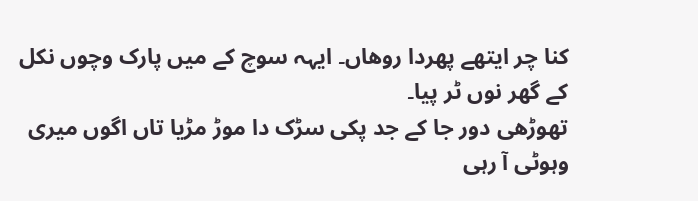کنا چر ایتھے پھردا روھاں۔ ایہہ سوچ کے میں پارک وچوں نکل کے گھر نوں ٹر پیا۔
تھوڑھی دور جا کے جد پکی سڑک دا موڑ مڑیا تاں اگوں میری وہوٹی آ رہی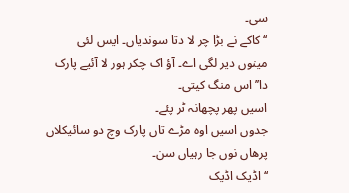سی۔
‘‘کاکے نے بڑا چر لا دتا سوندیاں۔ ایس لئی مینوں دیر لگی اے۔ آؤ اک چکر ہور لا آئیے پارک دا’’ اس منگ کیتی۔
اسیں پھر پچھانہ ٹر پئے۔
جدوں اسیں اوہ مڑے تاں پارک وچ دو سائیکلاں پرھاں نوں جا رہیاں سن۔
‘‘اڈیک اڈیک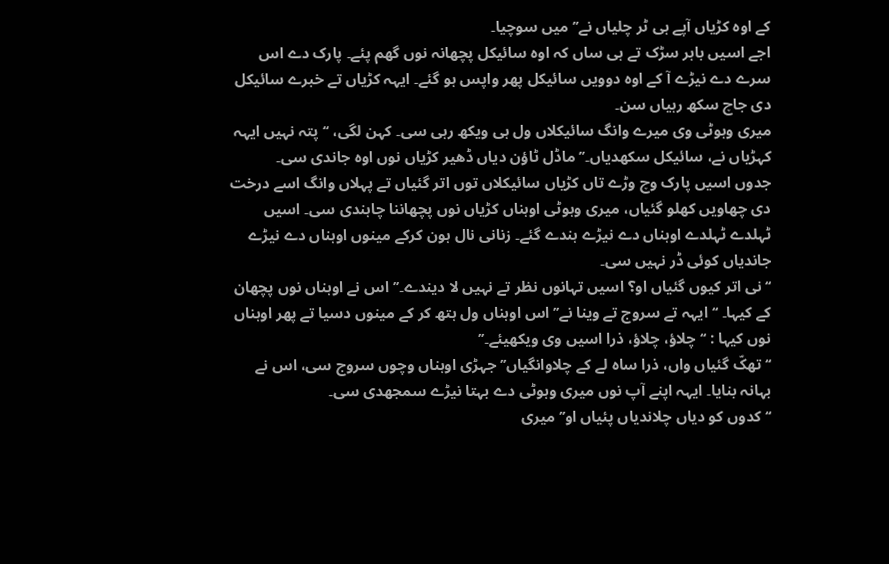کے اوہ کڑیاں آپے ہی ٹر چلیاں نے’’ میں سوچیا۔
اجے اسیں باہر سڑک تے ہی ساں کہ اوہ سائیکل پچھانہ نوں گھم پئے۔ پارک دے اس سرے دے نیڑے آ کے اوہ دوویں سائیکل پھر واپس ہو گئے۔ ایہہ کڑیاں تے خبرے سائیکل دی جاچ سکھ رہیاں سن۔
میری وہوٹی وی میرے وانگ سائیکلاں ول ہی ویکھ رہی سی۔ کہن لگی، ‘‘پتہ نہیں ایہہ کہڑیاں نے، سائیکل سکھدیاں۔’’ ماڈل ٹاؤن دیاں ڈھیر کڑیاں نوں اوہ جاندی سی۔
جدوں اسیں پارک وچ وڑے تاں کڑیاں سائیکلاں توں اتر گئیاں تے پہلاں وانگ اسے درخت دی چھاویں کھلو گئیاں، میری وہوٹی اوہناں کڑیاں نوں پچھاننا چاہندی سی۔ اسیں ٹہلدے ٹہلدے اوہناں دے نیڑے ہندے گئے۔ زنانی نال ہون کرکے مینوں اوہناں دے نیڑے جاندیاں کوئی ڈر نہیں سی۔
‘‘نی اتر کیوں گئیاں او؟ اسیں تہانوں نظر تے نہیں لا دیندے۔’’ اس نے اوہناں نوں پچھان کے کیہا۔ ‘‘ایہہ تے سروج تے وینا نے’’ اس اوہناں ول ہتھ کر کے مینوں دسیا تے پھر اوہناں نوں کیہا : ‘‘چلاؤ، چلاؤ، ذرا اسیں وی ویکھیئے۔’’
‘‘تھکّ گئیاں واں، ذرا ساہ لے کے چلاوانگیاں’’ جہڑی اوہناں وچوں سروج سی، اس نے بہانہ بنایا۔ ایہہ اپنے آپ نوں میری وہوٹی دے بہتا نیڑے سمجھدی سی۔
‘‘کدوں کو دیاں چلاندیاں پئیاں او’’ میری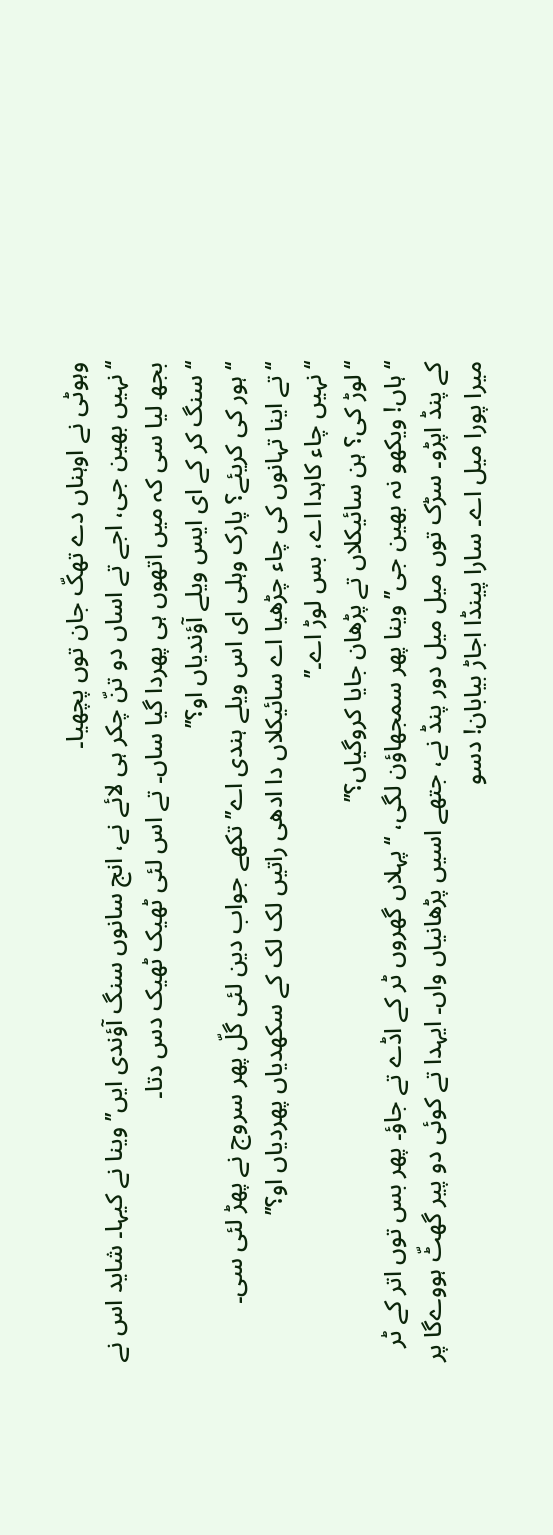وہوٹی نے اوہناں دے تھکّ جان توں پچھیا۔
‘‘نہیں بھین جی، اجے تے اساں دو تنّ چکر ہی لائے نے، انج سانوں سنگ آؤندی ایں’’ وینا نے کیہا۔ شاید اس نے بجھ لیا سی کہ میں اتھوں ہی پھردا گیا ساں۔ تے اس لئی ٹھیک ٹھیک دس دتا۔
‘‘سنگ کر کے ای ایس ویلے آؤندیاں او؟’’
‘‘ہور کی کریئے؟ پارک وہلی ای اس ویلے ہندی اے’’ تکھے جواب دین لئی گلّ پھر سروج نے پھڑ لئی سی۔
‘‘تے اینا تہانوں کی چاء چڑھیا اے سائیکلاں دا ادھی راتیں لک لک کے سکھدیاں پھردیاں او؟’’
‘‘نہیں چاء کاہدا اے، بس لوڑ اے۔’’
‘‘لوڑ کی؟ ہن سائیکلاں تے پڑھان جایا کروگیاں؟’’
‘‘ہاں! ویکھو نہ بھین جی’’ وینا پھر سمجھاؤن لگی، ‘‘پہلاں گھروں ٹر کے اڈے تے جاؤ۔ پھر بس توں اتر کے ٹر کے پنڈ اپڑو۔ سڑک توں میل میل دور پنڈ نے، جتھے اسیں پڑھانیاں واں۔ ایہدا تے کوئی دو پیر گھٹّ ہووےگا پر میرا پورا میل اے۔ سارا پینڈا اجاڑ بیابان! دسو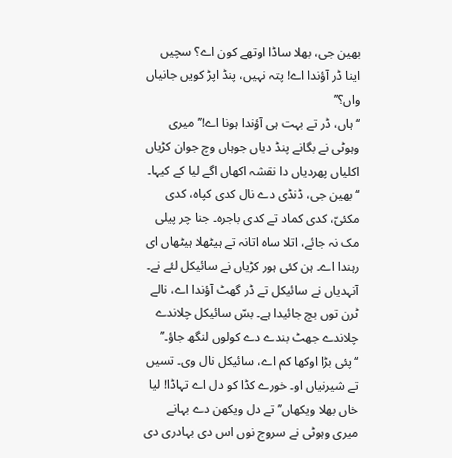بھین جی، بھلا ساڈا اوتھے کون اے؟ سچیں اینا ڈر آؤندا اے! پتہ نہیں، پنڈ اپڑ کویں جانیاں واں؟’’
‘‘ہاں، ڈر تے بہت ہی آؤندا ہونا اے!’’ میری وہوٹی نے بگانے پنڈ دیاں جوہاں وچ جوان کڑیاں اکلیاں پھردیاں دا نقشہ اکھاں اگے لیا کے کیہا۔
‘‘بھین جی، ڈنڈی دے نال کدی کپاہ، کدی مکئیّ، کدی کماد تے کدی باجرہ۔ جنا چر پیلی مک نہ جائے، اتلا ساہ اتانہ تے ہیٹھلا ہیٹھاں ای رہندا اے۔ ہن کئی ہور کڑیاں نے سائیکل لئے نے۔ آنہدیاں نے سائیکل تے ڈر گھٹ آؤندا اے، نالے ٹرن توں بچ جائیدا ہے۔ بسّ سائیکل چلاندے چلاندے جھٹ بندے دے کولوں لنگھ جاؤ۔’’
‘‘پئی بڑا اوکھا کم اے، سائیکل نال وی۔ تسیں تے شیرنیاں او۔ خورے کڈا کو دل اے تہاڈا! لیا خاں بھلا ویکھاں’’ تے دل ویکھن دے بہانے میری وہوٹی نے سروج نوں اس دی بہادری دی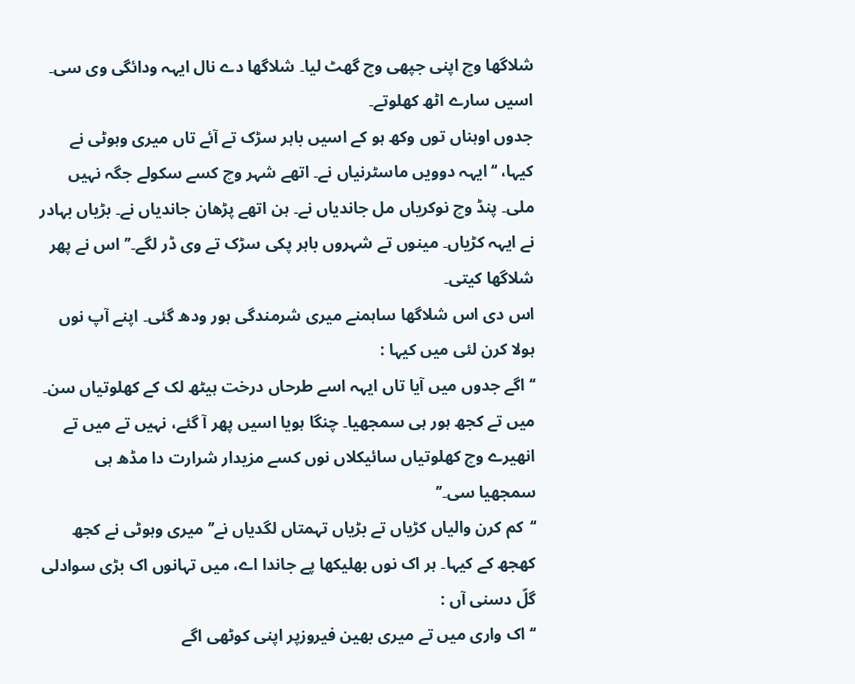شلاگھا وچ اپنی جپھی وچ گھٹ لیا۔ شلاگھا دے نال ایہہ ودائگی وی سی۔
اسیں سارے اٹھ کھلوتے۔
جدوں اوہناں توں وکھ ہو کے اسیں باہر سڑک تے آئے تاں میری وہوٹی نے کیہا، ‘‘ایہہ دوویں ماسٹرنیاں نے۔ اتھے شہر وچ کسے سکولے جگہ نہیں ملی۔ پنڈ وچ نوکریاں مل جاندیاں نے۔ ہن اتھے پڑھان جاندیاں نے۔ بڑیاں بہادر نے ایہہ کڑیاں۔ مینوں تے شہروں باہر پکی سڑک تے وی ڈر لگے۔’’ اس نے پھر شلاگھا کیتی۔
اس دی اس شلاگھا ساہمنے میری شرمندگی ہور ودھ گئی۔ اپنے آپ نوں ہولا کرن لئی میں کیہا :
‘‘اگے جدوں میں آیا تاں ایہہ اسے طرحاں درخت ہیٹھ لک کے کھلوتیاں سن۔ میں تے کجھ ہور ہی سمجھیا۔ چنگا ہویا اسیں پھر آ گئے، نہیں تے میں تے انھیرے وچ کھلوتیاں سائیکلاں نوں کسے مزیدار شرارت دا مڈھ ہی سمجھیا سی۔’’
‘‘کم کرن والیاں کڑیاں تے بڑیاں تہمتاں لگدیاں نے’’ میری وہوٹی نے کجھ کھجھ کے کیہا۔ ہر اک نوں بھلیکھا پے جاندا اے، میں تہانوں اک بڑی سوادلی گلّ دسنی آں :
‘‘اک واری میں تے میری بھین فیروزپر اپنی کوٹھی اگے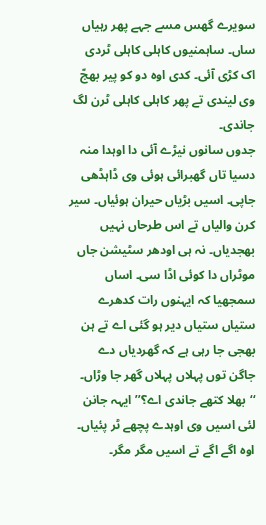سویرے گھس مسے جہے پھر رہیاں ساں۔ ساہمنیوں کاہلی کاہلی ٹردی اک کڑی آئی۔ کدی اوہ دو کو پیر بھجّ وی لیندی تے پھر کاہلی کاہلی ٹرن لگ جاندی۔
جدوں سانوں نیڑے آئی دا اوہدا منہ دسیا تاں گھبرائی ہوئی وی ڈاہڈھی جاپی۔ اسیں بڑیاں حیران ہوئیاں۔ سیر کرن والیاں تے اس طرحاں نہیں بھجدیاں۔ نہ ہی اودھر سٹیشن جاں موٹراں دا کوئی اڈا سی۔ اساں سمجھیا کہ ایہنوں رات کدھرے ستیاں ستیاں دیر ہو گئی اے تے ہن بھجی جا رہی ہے کہ گھردیاں دے جاگن توں پہلاں پہلاں گھر جا وڑاں۔
‘‘بھلا کتھے جاندی اے؟’’ ایہہ جانن لئی اسیں وی اوہدے پچھے ٹر پئیاں۔
اوہ اگے اگے تے اسیں مگر مگر۔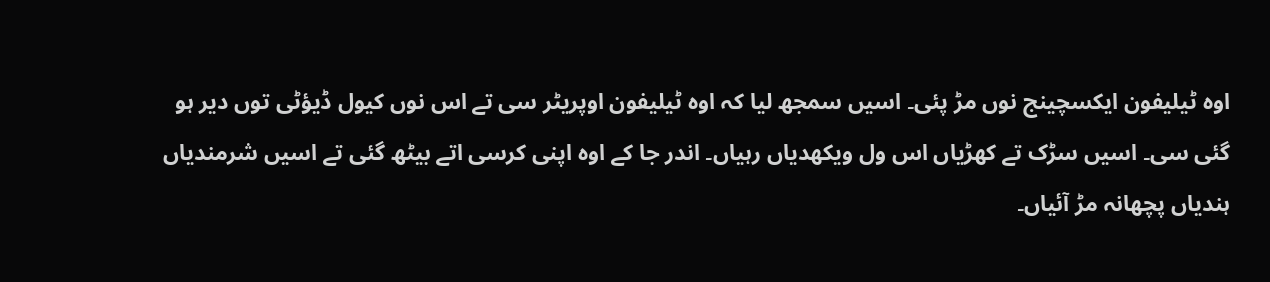اوہ ٹیلیفون ایکسچینج نوں مڑ پئی۔ اسیں سمجھ لیا کہ اوہ ٹیلیفون اوپریٹر سی تے اس نوں کیول ڈیؤٹی توں دیر ہو گئی سی۔ اسیں سڑک تے کھڑیاں اس ول ویکھدیاں رہیاں۔ اندر جا کے اوہ اپنی کرسی اتے بیٹھ گئی تے اسیں شرمندیاں ہندیاں پچھانہ مڑ آئیاں۔